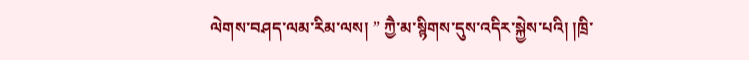ལེགས་བཤད་ལམ་རིམ་ལས། ” ཀྱཻ་མ་སྙིགས་དུས་འདིར་སྐྱེས་པའི། །ཁྲི་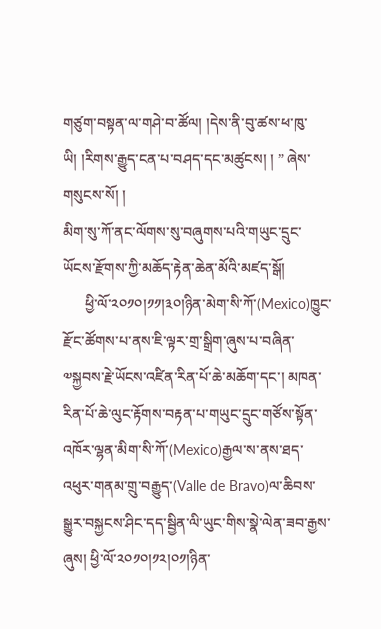གཙུག་བསྟན་ལ་གཤེ་བ་ཚོལ། །དེས་ནི་བུ་ཚས་ཕ་ཁུ་ཡི། །རིགས་རྒྱུད་ངན་པ་བཤད་དང་མཚུངས། ། ” ཞེས་གསུངས་སོ། །
མིག་སུ་ཀོ་ནང་ལོགས་སུ་བཞུགས་པའི་གཡུང་དྲུང་ཡོངས་རྫོགས་ཀྱི་མཆོད་རྟེན་ཆེན་མོའི་མཛད་སྒོ།
      ཕྱི་ལོ་༢༠༡༠།༡༡།༣༠།ཉིན་མེག་སི་ཀོ་(Mexico)ཁྱུང་རྫོང་ཚོགས་པ་ནས་ཇི་ལྟར་གྲ་སྒྲིག་ཞུས་པ་བཞིན་༧སྐྱབས་རྗེ་ཡོངས་འཛིན་རིན་པོ་ཆེ་མཆོག་དང་། མཁན་རིན་པོ་ཆེ་ལུང་རྟོགས་བརྟན་པ་གཡུང་དྲུང་གཙོས་སྟོན་འཁོར་ལྷན་མིག་སི་ཀོ་(Mexico)རྒྱལ་ས་ནས་ཐད་འཕུར་གནམ་གྲུ་བརྒྱུད་(Valle de Bravo)ལ་ཆིབས་སྒྱུར་བསྐྱངས་ཤིང་དད་སྦྱིན་ལི་ཡུང་གིས་སྣེ་ལེན་ཟབ་རྒྱས་ཞུས། ཕྱི་ལོ་༢༠༡༠།༡༢།༠༡།ཉིན་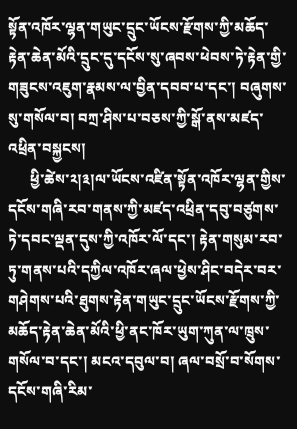སྟོན་འཁོར་ལྷན་གཡུང་དྲུང་ཡོངས་རྫོགས་ཀྱི་མཆོད་རྟེན་ཆེན་མོའི་དྲུང་དུ་དངོས་སུ་ཞབས་ཕེབས་ཏེ་རྟེན་གྱི་གཟུངས་འཇུག་རྣམས་ལ་བྱིན་དབབ་པ་དང་། བཞུགས་སུ་གསོལ་བ། བཀྲ་ཤིས་པ་བཅས་ཀྱི་སྒོ་ནས་མཛད་འཕྲིན་བསྐྱངས།
      ཕྱི་ཚེས་༢།༣།ལ་ཡོངས་འཛིན་སྟོན་འཁོར་ལྷན་གྱིས་དངོས་གཞི་རབ་གནས་ཀྱི་མཛད་འཕྲིན་དབུ་བཙུགས་ཏེ་དབང་ལྡན་དུས་ཀྱི་འཁོར་ལོ་དང་། རྟེན་གསུམ་རབ་ཏུ་གནས་པའི་དཀྱིལ་འཁོར་ཞལ་ཕྱེས་ཤིང་བདེར་བར་གཤེགས་པའི་ཐུགས་རྟེན་གཡུང་དྲུང་ཡོངས་རྫོགས་ཀྱི་མཆོད་རྟེན་ཆེན་མོའི་ཕྱི་ནང་ཁོར་ཡུག་ཀུན་ལ་ཁྲུས་གསོལ་བ་དང་། མངའ་དབུལ་བ། ཞལ་བསྲོ་བ་སོགས་དངོས་གཞི་རིམ་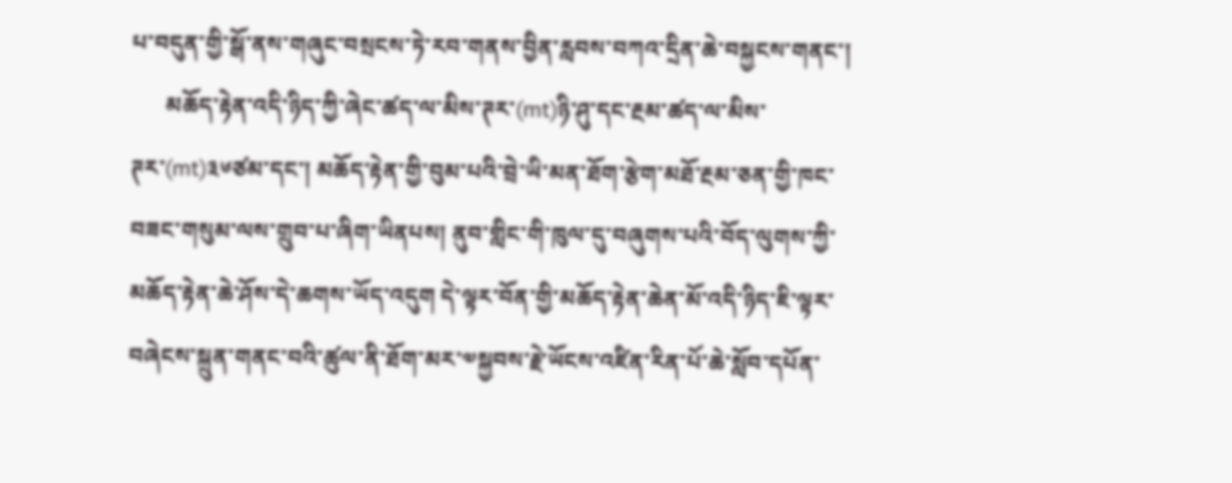པ་བདུན་གྱི་སྒོ་ནས་གཞུང་བསྲངས་ཏེ་རབ་གནས་བྱིན་རླབས་བཀའ་དྲིན་ཆེ་བསྐྱངས་གནང་།
      མཆོད་རྟེན་འདི་ཉིད་ཀྱི་ཞེང་ཚད་ལ་མིས་ཊར་(mt)ཉི་ཤུ་དང་རྔམ་ཚད་ལ་མིས་ཊར་(mt)༣༦ཙམ་དང་། མཆོད་རྟེན་གྱི་བུམ་པའི་བྲེ་ཡི་མན་ཐོག་རྩེག་མཐོ་རྔམ་ཅན་གྱི་ཁང་བཟང་གསུམ་ལས་གྲུབ་པ་ཞིག་ཡིནཔས། ནུབ་གླིང་གི་ཁུལ་དུ་བཞུགས་པའི་བོད་ལུགས་ཀྱི་མཆོད་རྟེན་ཆེ་ཤོས་དེ་ཆགས་ཡོད་འདུག དེ་ལྟར་བོན་གྱི་མཆོད་རྟེན་ཆེན་མོ་འདི་ཉིད་ཇི་ལྟར་བཞེངས་སྐྲུན་གནང་བའི་ཚུལ་ནི་ཐོག་མར་༧སྐྱབས་རྗེ་ཡོངས་འཛིན་རིན་པོ་ཆེ་སློབ་དཔོན་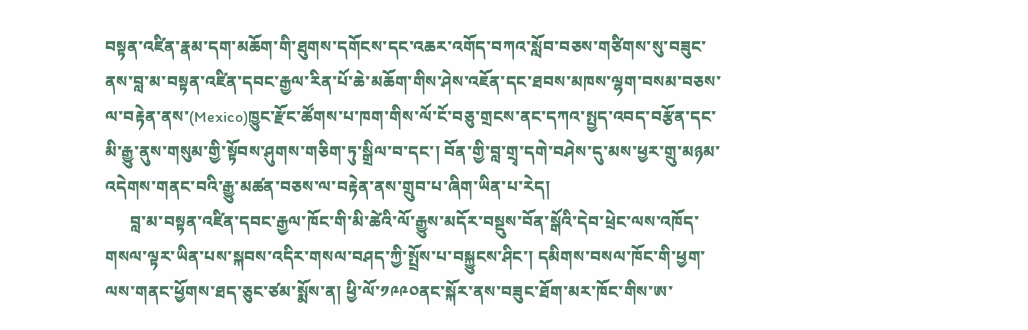བསྟན་འཛིན་རྣམ་དག་མཆོག་གི་ཐུགས་དགོངས་དང་འཆར་འགོད་བཀའ་སློབ་བཅས་གཙིགས་སུ་བཟུང་ནས་བླ་མ་བསྟན་འཛིན་དབང་རྒྱལ་རིན་པོ་ཆེ་མཆོག་གིས་ཤེས་འཇོན་དང་ཐབས་མཁས་ལྷག་བསམ་བཅས་ལ་བརྟེན་ནས་(Mexico)ཁྱུང་རྫོང་ཚོགས་པ་ཁག་གིས་ལོ་ངོ་བཅུ་གྲངས་ནང་དཀའ་སྤྱད་འབད་བརྩོན་དང་མི་རྒྱུ་ནུས་གསུམ་གྱི་སྟོབས་ཤུགས་གཅིག་ཏུ་སྒྲིལ་བ་དང་། བོན་གྱི་བླ་གྲྭ་དགེ་བཤེས་དུ་མས་ཕྱར་གྲུ་མཉམ་འདེགས་གནང་བའི་རྒྱུ་མཚན་བཅས་ལ་བརྟེན་ནས་གྲུབ་པ་ཞིག་ཡིན་པ་རེད།
      བླ་མ་བསྟན་འཛིན་དབང་རྒྱལ་ཁོང་གི་མི་ཚེའི་ལོ་རྒྱུས་མདོར་བསྡུས་བོན་སྒོའི་དེབ་ཕྲེང་ལས་འཁོད་གསལ་ལྟར་ཡིན་པས་སྐབས་འདིར་གསལ་བཤད་ཀྱི་སྤྲོས་པ་བསྐྱུངས་ཤིང་། དམིགས་བསལ་ཁོང་གི་ཕྱག་ལས་གནང་ཕྱོགས་ཐད་ཅུང་ཙམ་སྨོས་ན། ཕྱི་ལོ་༡༩༩༠ནང་སྐོར་ནས་བཟུང་ཐོག་མར་ཁོང་གིས་ཨ་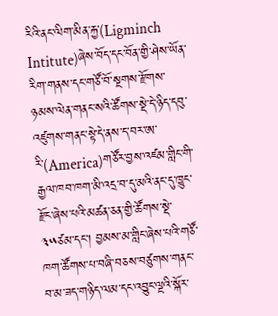རིའི་ནང་ལིག་མིན་རྐྱ་(Ligminch Intitute)ཞེས་བོད་དང་བོན་གྱི་ཤེས་ཡོན་རིག་གནས་དང་གཙོ་བོ་སྔགས་རྫོགས་ཉམས་ལེན་གནང་སའི་ཚོགས་སྡེ་དེ་ཉིད་དབུ་འཛུགས་གནང་སྟེ་དེ་ནས་ད་བར་ཨ་རི་(America)གཙོར་བྱས་འཛམ་གླིང་གི་རྒྱལ་ཁབ་ཁག་མི་འདྲ་བ་དུ་མའི་ནང་དུ་ཁྱུང་རྫོང་ཞེས་པའི་མཚན་ཅན་གྱི་ཚོགས་སྡེ་༣༥ཙམ་དང་། བྱམས་མ་གླིང་ཞེས་པའི་གཙོ་ཁག་ཚོགས་པ་བཞི་བཅས་བཙུགས་གནང་བ་མ་ཟད་གཉིད་ལམ་དང་འབྱུང་ལྔའི་སྐོར་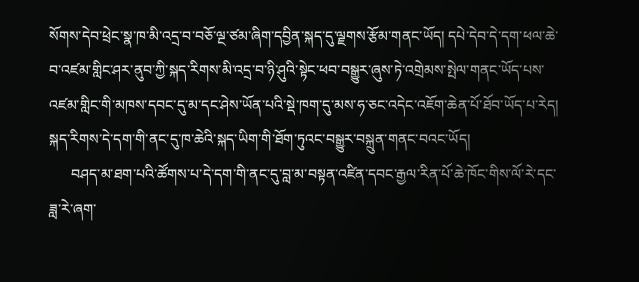སོགས་དེབ་ཕྲེང་སྣ་ཁ་མི་འདྲ་བ་བཅོ་ལྔ་ཙམ་ཞིག་དབྱིན་སྐད་དུ་ལྗགས་རྩོམ་གནང་ཡོད། དཔེ་དེབ་དེ་དག་ཕལ་ཆེ་བ་འཛམ་གླིང་ཤར་ནུབ་ཀྱི་སྐད་རིགས་མི་འདྲ་བ་ཉི་ཤུའི་སྟེང་ཕབ་བསྒྱུར་ཞུས་ཏེ་འགྲེམས་སྤེལ་གནང་ཡོད་པས་འཛམ་གླིང་གི་མཁས་དབང་དུ་མ་དང་ཤེས་ཡོན་པའི་སྡེ་ཁག་དུ་མས་ཧ་ཅང་འདེང་འཇོག་ཆེན་པོ་ཐོབ་ཡོད་པ་རེད། སྐད་རིགས་དེ་དག་གི་ནང་དུ་ཁ་ཆེའི་སྐད་ཡིག་གི་ཐོག་ཏུའང་བསྒྱུར་བསྐྲུན་གནང་བའང་ཡོད།
      བཤད་མ་ཐག་པའི་ཚོགས་པ་དེ་དག་གི་ནང་དུ་བླ་མ་བསྟན་འཛིན་དབང་རྒྱལ་རིན་པོ་ཆེ་ཁོང་གིས་ལོ་རེ་དང་ཟླ་རེ་ཞག་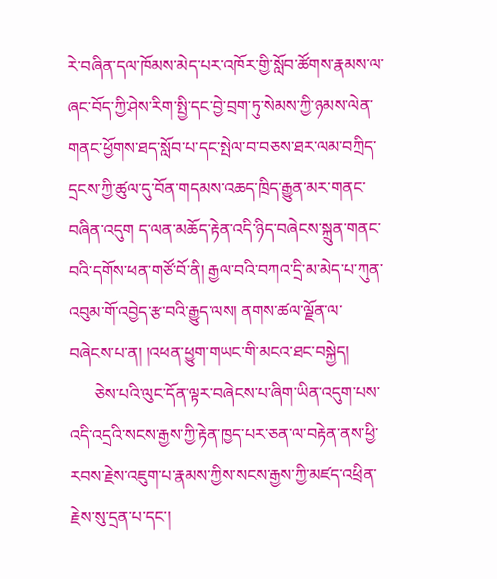རེ་བཞིན་དལ་ཁོམས་མེད་པར་འཁོར་གྱི་སློབ་ཚོགས་རྣམས་ལ་ཞང་བོད་ཀྱི་ཤེས་རིག་སྤྱི་དང་བྱེ་བྲག་ཏུ་སེམས་ཀྱི་ཉམས་ལེན་གནང་ཕྱོགས་ཐད་སློབ་པ་དང་སྤེལ་བ་བཅས་ཐར་ལམ་བཀྲིད་དྲངས་ཀྱི་ཚུལ་དུ་བོན་གདམས་འཆད་ཁྲིད་རྒྱུན་མར་གནང་བཞིན་འདུག ད་ལན་མཆོད་རྟེན་འདི་ཉིད་བཞེངས་སྐྲུན་གནང་བའི་དགོས་ཕན་གཙོ་བོ་ནི། རྒྱལ་བའི་བཀའ་དྲི་མ་མེད་པ་ཀུན་འབུམ་གོ་འབྱེད་རྩ་བའི་རྒྱུད་ལས། ནགས་ཚལ་ལྗོན་ལ་བཞེངས་པ་ན། །འཕན་ཕྱུག་གཡང་གི་མངའ་ཐང་བསྐྱེད།
      ཅེས་པའི་ལུང་དོན་ལྟར་བཞེངས་པ་ཞིག་ཡིན་འདུག་པས་འདི་འདྲའི་སངས་རྒྱས་ཀྱི་རྟེན་ཁྱད་པར་ཅན་ལ་བརྟེན་ནས་ཕྱི་རབས་རྗེས་འཇུག་པ་རྣམས་ཀྱིས་སངས་རྒྱས་ཀྱི་མཛད་འཕྲིན་རྗེས་སུ་དྲན་པ་དང་།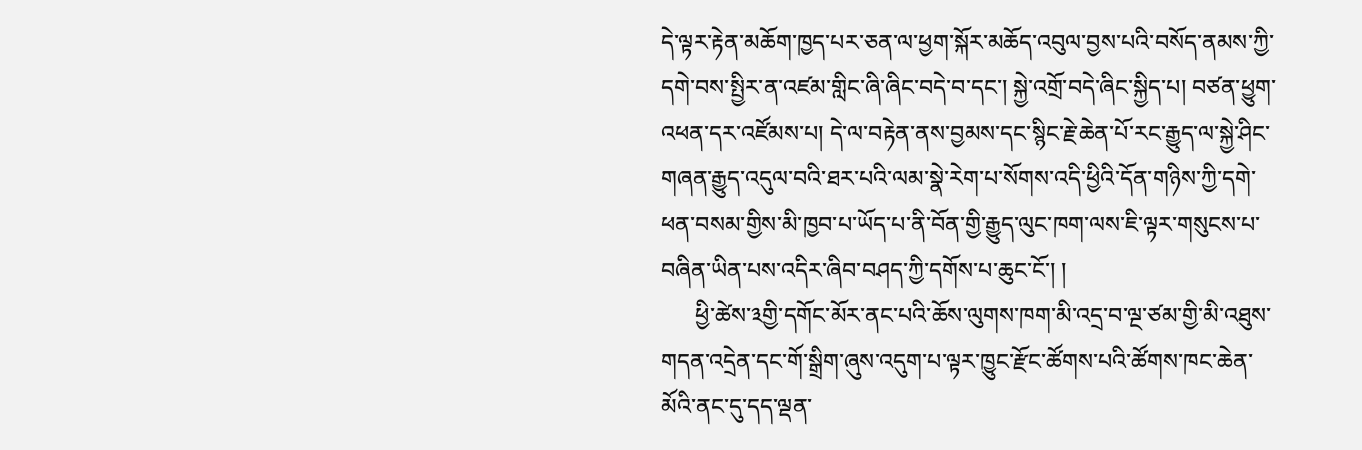དེ་ལྟར་རྟེན་མཆོག་ཁྱད་པར་ཅན་ལ་ཕྱག་སྐོར་མཆོད་འབུལ་བྱས་པའི་བསོད་ནམས་ཀྱི་དགེ་བས་སྤྱིར་ན་འཛམ་གླིང་ཞི་ཞིང་བདེ་བ་དང་། སྐྱེ་འགྲོ་བདེ་ཞིང་སྐྱིད་པ། བཙན་ཕྱུག་འཕན་དར་འཛོམས་པ། དེ་ལ་བརྟེན་ནས་བྱམས་དང་སྙིང་རྗེ་ཆེན་པོ་རང་རྒྱུད་ལ་སྐྱེ་ཤིང་གཞན་རྒྱུད་འདུལ་བའི་ཐར་པའི་ལམ་སྣེ་རེག་པ་སོགས་འདི་ཕྱིའི་དོན་གཉིས་ཀྱི་དགེ་ཕན་བསམ་གྱིས་མི་ཁྱབ་པ་ཡོད་པ་ནི་བོན་གྱི་རྒྱུད་ལུང་ཁག་ལས་ཇི་ལྟར་གསུངས་པ་བཞིན་ཡིན་པས་འདིར་ཞིབ་བཤད་ཀྱི་དགོས་པ་ཆུང་ངོ་། །
      ཕྱི་ཚེས་༣གྱི་དགོང་མོར་ནང་པའི་ཆོས་ལུགས་ཁག་མི་འདྲ་བ་ལྔ་ཙམ་གྱི་མི་འཐུས་གདན་འདྲེན་དང་གོ་སྒྲིག་ཞུས་འདུག་པ་ལྟར་ཁྱུང་རྫོང་ཚོགས་པའི་ཚོགས་ཁང་ཆེན་མོའི་ནང་དུ་དད་ལྡན་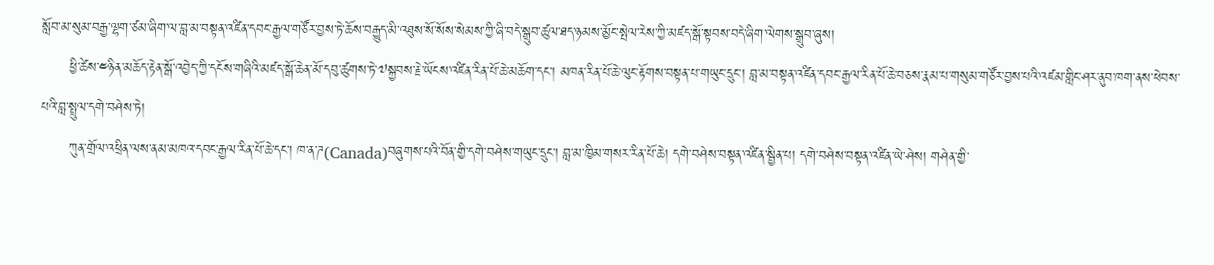སློབ་མ་སུམ་བརྒྱ་ལྷག་ཙམ་ཞིག་ལ་བླ་མ་བསྟན་འཛིན་དབང་རྒྱལ་གཙོར་བྱས་ཏེ་ཆོས་བརྒྱུད་མི་འཐུས་སོ་སོས་སེམས་ཀྱི་ཞི་བདེ་སྒྲུབ་ཚུལ་ཐད་ཉམས་མྱོང་སྤེལ་རེས་ཀྱི་མཛད་སྒོ་སྟབས་བདེ་ཞིག་ལེགས་སྒྲུབ་ཞུས།
      ཕྱི་ཚེས་༤ཉིན་མཆོད་རྟེན་སྒོ་འབྱེད་ཀྱི་དངོས་གཞིའི་མཛད་སྒོ་ཆེན་མོ་དབུ་ཚུགས་ཏེ་༧སྐྱབས་རྗེ་ཡོངས་འཛིན་རིན་པོ་ཆེ་མཆོག་དང་། མཁན་རིན་པོ་ཆེ་ལུང་རྟོགས་བསྟན་པ་གཡུང་དྲུང་། བླ་མ་བསྟན་འཛིན་དབང་རྒྱལ་རིན་པོ་ཆེ་བཅས་རྣམ་པ་གསུམ་གཙོར་བྱས་པའི་འཛམ་གླིང་ཤར་ནུབ་ཁག་ནས་ཕེབས་པའི་བླ་སྤྲུལ་དགེ་བཤེས་ཏེ།
      ཀུན་གྲོལ་འཕྲིན་ལས་ནམ་མཁའ་དབང་རྒྱལ་རིན་པོ་ཆེ་དང་། ཁ་ན་ཌ(Canada)བཞུགས་པའི་བོན་གྱི་དགེ་བཤེས་གཡུང་དྲུང་། བླ་མ་ཁྱིམ་གསར་རིན་པོ་ཆེ། དགེ་བཤེས་བསྟན་འཛིན་སྦྱིན་པ། དགེ་བཤེས་བསྟན་འཛིན་ཡེ་ཤེས། གཤེན་གྱི་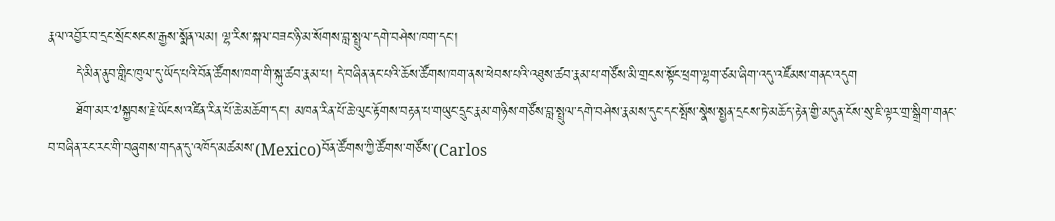རྣལ་འབྱོར་བ་དྲང་སྲོང་སངས་རྒྱས་སྨོན་ལམ། ལྷ་རིས་སྐལ་བཟང་ཉི་མ་སོགས་བླ་སྤྲུལ་དགེ་བཤེས་ཁག་དང་།
      དེ་མིན་ནུབ་གླིང་ཁུལ་དུ་ཡོད་པའི་བོན་ཚོགས་ཁག་གི་སྐུ་ཚབ་རྣམ་པ། དེ་བཞིན་ནང་པའི་ཆོས་ཚོགས་ཁག་ནས་ཕེབས་པའི་འཐུས་ཚབ་རྣམ་པ་གཙོས་མི་གྲངས་སྟོང་ཕྲག་ལྷག་ཙམ་ཞིག་འདུ་འཛོམས་གནང་འདུག
      ཐོག་མར་༧སྐྱབས་རྗེ་ཡོངས་འཛིན་རིན་པོ་ཆེ་མཆོག་དང་། མཁན་རིན་པོ་ཆེ་ལུང་རྟོགས་བརྟན་པ་གཡུང་དྲུང་རྣམ་གཉིས་གཙོས་བླ་སྤྲུལ་དགེ་བཤེས་རྣམས་དུང་དང་སྤོས་སྣེས་སྤྱན་དྲངས་ཏེ་མཆོད་རྟེན་གྱི་མདུན་ངོས་སུ་ཇི་ལྟར་གྲ་སྒྲིག་གནང་བ་བཞིན་རང་རང་གི་བཞུགས་གདན་དུ་འཁོད་མཚམས་(Mexico)བོན་ཚོགས་ཀྱི་ཚོགས་གཙོས་(Carlos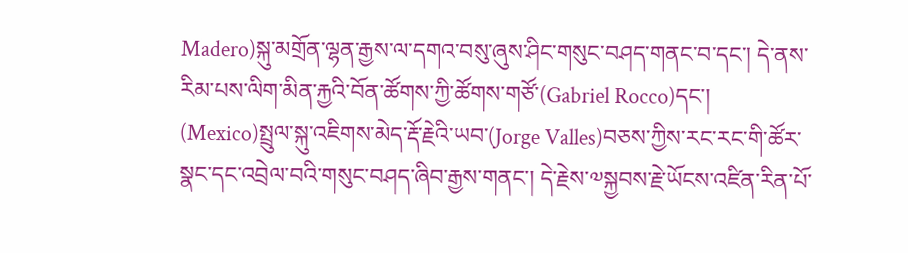Madero)སྐུ་མགྲོན་ལྷན་རྒྱས་ལ་དགའ་བསུ་ཞུས་ཤིང་གསུང་བཤད་གནང་བ་དང་། དེ་ནས་རིམ་པས་ལིག་མིན་རྐྱའི་བོན་ཚོགས་ཀྱི་ཚོགས་གཙོ་(Gabriel Rocco)དང་། (Mexico)སྤྲུལ་སྐུ་འཇིགས་མེད་རྡོ་རྗེའི་ཡབ་(Jorge Valles)བཅས་ཀྱིས་རང་རང་གི་ཚོར་སྣང་དང་འབྲེལ་བའི་གསུང་བཤད་ཞིབ་རྒྱས་གནང་། དེ་རྗེས་༧སྐྱབས་རྗེ་ཡོངས་འཛིན་རིན་པོ་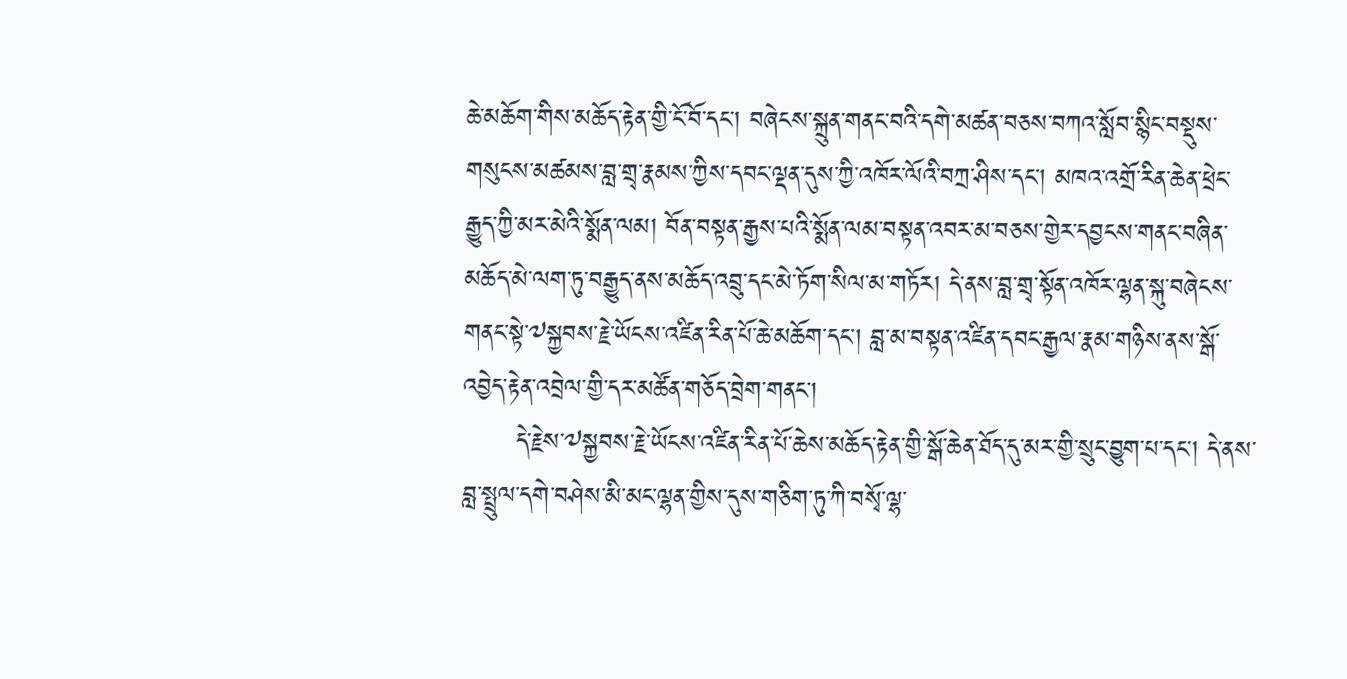ཆེ་མཆོག་གིས་མཆོད་རྟེན་གྱི་ངོ་བོ་དང་། བཞེངས་སྐྲུན་གནང་བའི་དགེ་མཚན་བཅས་བཀའ་སློབ་སྙིང་བསྡུས་གསུངས་མཚམས་བླ་གྲྭ་རྣམས་ཀྱིས་དབང་ལྡན་དུས་ཀྱི་འཁོར་ལོའི་བཀྲ་ཤིས་དང་། མཁའ་འགྲོ་རིན་ཆེན་ཕྲེང་རྒྱུད་ཀྱི་མར་མེའི་སྨོན་ལམ། བོན་བསྟན་རྒྱས་པའི་སྨོན་ལམ་བསྟན་འབར་མ་བཅས་གྱེར་དབྱངས་གནང་བཞིན་མཆོད་མེ་ལག་ཏུ་བརྒྱུད་ནས་མཆོད་འབྲུ་དང་མེ་ཏོག་སིལ་མ་གཏོར། དེ་ནས་བླ་གྲྭ་སྟོན་འཁོར་ལྷན་སྐུ་བཞེངས་གནང་སྟེ་༧སྐྱབས་རྗེ་ཡོངས་འཛིན་རིན་པོ་ཆེ་མཆོག་དང་། བླ་མ་བསྟན་འཛིན་དབང་རྒྱལ་རྣམ་གཉིས་ནས་སྒོ་འབྱེད་རྟེན་འབྲེལ་གྱི་དར་མཚོན་གཅོད་བྲེག་གནང་།
      དེ་རྗེས་༧སྐྱབས་རྗེ་ཡོངས་འཛིན་རིན་པོ་ཆེས་མཆོད་རྟེན་གྱི་སྒོ་ཆེན་ཐོད་དུ་མར་གྱི་སྲུང་བྱུག་པ་དང་། དེ་ནས་བླ་སྤྲུལ་དགེ་བཤེས་མི་མང་ལྷན་གྱིས་དུས་གཅིག་ཏུ་ཀི་བསྭོ་ལྷ་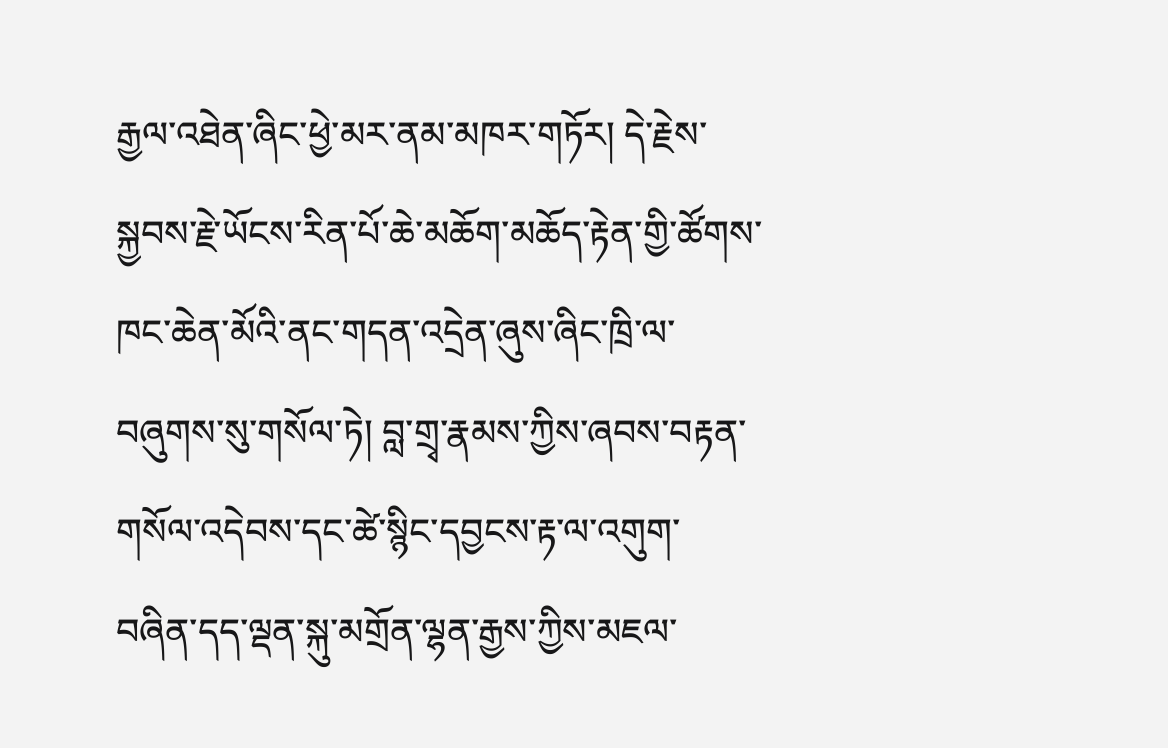རྒྱལ་འཐེན་ཞིང་ཕྱེ་མར་ནམ་མཁར་གཏོར། དེ་རྗེས་སྐྱབས་རྗེ་ཡོངས་རིན་པོ་ཆེ་མཆོག་མཆོད་རྟེན་གྱི་ཚོགས་ཁང་ཆེན་མོའི་ནང་གདན་འདྲེན་ཞུས་ཞིང་ཁྲི་ལ་བཞུགས་སུ་གསོལ་ཏེ། བླ་གྲྭ་རྣམས་ཀྱིས་ཞབས་བརྟན་གསོལ་འདེབས་དང་ཚེ་སྙིང་དབྱངས་རྟ་ལ་འགུག་བཞིན་དད་ལྡན་སྐུ་མགྲོན་ལྷན་རྒྱས་ཀྱིས་མཇལ་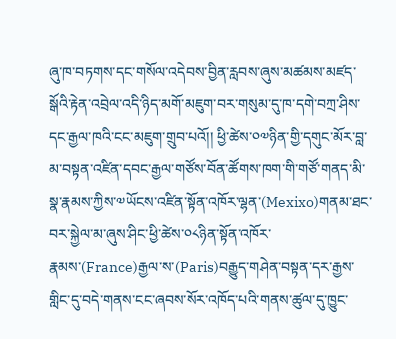ཞུ་ཁ་བཏགས་དང་གསོལ་འདེབས་བྱིན་རླབས་ཞུས་མཚམས་མཛད་སྒོའི་རྟེན་འབྲེལ་འདི་ཉིད་མགོ་མཇུག་བར་གསུམ་དུ་ཁ་དགེ་བཀྲ་ཤིས་དང་རྒྱལ་ཁའི་ངང་མཇུག་གྲུབ་པའོ།། ཕྱི་ཚེས་༠༧ཉིན་གྱི་དགུང་མོར་བླ་མ་བསྟན་འཛིན་དབང་རྒྱལ་གཙོས་བོན་ཚོགས་ཁག་གི་གཙོ་གནད་མི་སྣ་རྣམས་ཀྱིས་༧ཡོངས་འཛིན་སྟོན་འཁོར་ལྷན་(Mexixo)གནམ་ཐང་བར་སྐྱེལ་མ་ཞུས་ཤིང་ཕྱི་ཚེས་༠༨ཉིན་སྟོན་འཁོར་རྣམས་(France)རྒྱལ་ས་(Paris)བརྒྱུད་གཤེན་བསྟན་དར་རྒྱས་གླིང་དུ་བདེ་གནས་ངང་ཞབས་སོར་འཁོད་པའི་གནས་ཚུལ་དུ་ཁྱུང་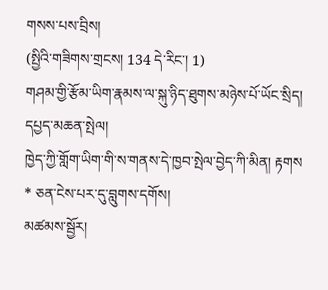གསས་པས་བྲིས།
(སྤྱིའི་གཟིགས་གྲངས། 134 དེ་རིང་། 1)
གཤམ་གྱི་རྩོམ་ཡིག་རྣམས་ལ་སྐུ་ཉིད་ཐུགས་མཉེས་པོ་ཡོང་སྲིད།
དཔྱད་མཆན་སྤེལ།
ཁྱེད་ཀྱི་གློག་ཡིག་གི་ས་གནས་དེ་ཁྱབ་སྤེལ་བྱེད་ཀི་མིན། རྟགས * ཅན་ངེས་པར་དུ་བླུགས་དགོས།
མཚམས་སྦྱོར།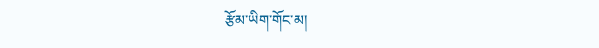རྩོམ་ཡིག་གོང་མ།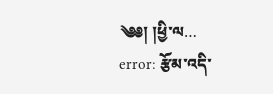༄༅། །ཕྱི་ལ…
error: རྩོམ་འདི་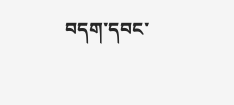བདག་དབང་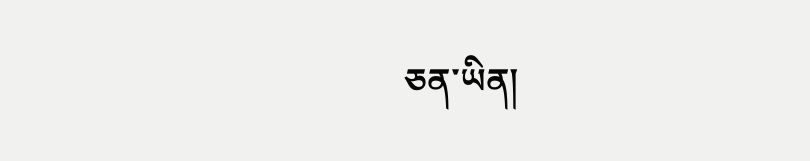ཅན་ཡིན།